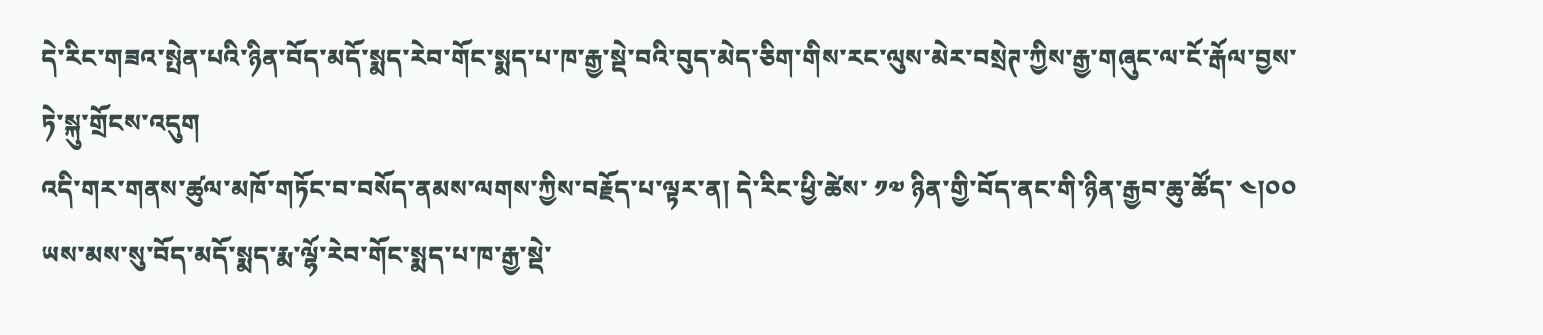དེ་རིང་གཟའ་སྤེན་པའི་ཉིན་བོད་མདོ་སྨད་རེབ་གོང་སྨད་པ་ཁ་རྒྱ་སྡེ་བའི་བུད་མེད་ཅིག་གིས་རང་ལུས་མེར་བསྲེཊ་ཀྱིས་རྒྱ་གཞུང་ལ་ངོ་རྒོལ་བྱས་ཏེ་སྐུ་གྲོངས་འདུག
འདི་གར་གནས་ཚུལ་མཁོ་གཏོང་བ་བསོད་ནམས་ལགས་ཀྱིས་བརྗོད་པ་ལྟར་ན། དེ་རིང་ཕྱི་ཚེས་ ༡༧ ཉིན་གྱི་བོད་ནང་གི་ཉིན་རྒྱབ་ཆུ་ཚོད་ ༤།༠༠ ཡས་མས་སུ་བོད་མདོ་སྨད་རྨ་ལྷོ་རེབ་གོང་སྨད་པ་ཁ་རྒྱ་སྡེ་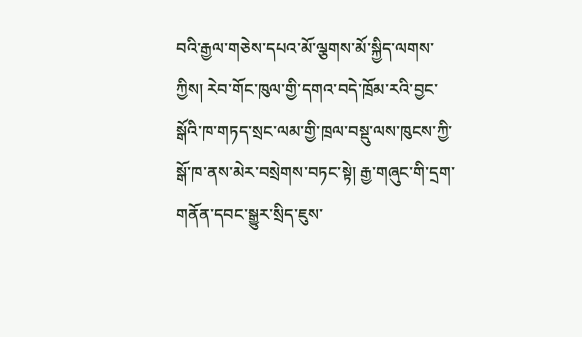བའི་རྒྱལ་གཅེས་དཔའ་མོ་ལྕགས་མོ་སྐྱིད་ལགས་ཀྱིས། རེབ་གོང་ཁུལ་གྱི་དགའ་བདེ་ཁྲོམ་རའི་བྱང་སྒོའི་ཁ་གཏད་སྲང་ལམ་གྱི་ཁྲལ་བསྡུ་ལས་ཁུངས་ཀྱི་སྒོ་ཁ་ནས་མེར་བསྲེགས་བཏང་སྟེ། རྒྱ་གཞུང་གི་དྲག་གནོན་དབང་སྒྱུར་སྲིད་ཇུས་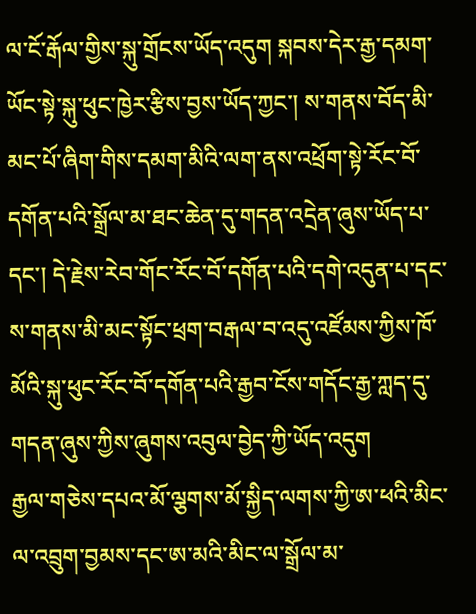ལ་ངོ་རྒོལ་གྱིས་སྐུ་གྲོངས་ཡོད་འདུག སྐབས་དེར་རྒྱ་དམག་ཡོང་སྟེ་སྐུ་ཕུང་ཁྱེར་རྩིས་བྱས་ཡོད་ཀྱང་། ས་གནས་བོད་མི་མང་པོ་ཞིག་གིས་དམག་མིའི་ལག་ནས་འཕྲོག་སྟེ་རོང་བོ་དགོན་པའི་སྒྲོལ་མ་ཐང་ཆེན་དུ་གདན་འདྲེན་ཞུས་ཡོད་པ་དང་། དེ་རྗེས་རེབ་གོང་རོང་བོ་དགོན་པའི་དགེ་འདུན་པ་དང་ས་གནས་མི་མང་སྟོང་ཕྲག་བརྒལ་བ་འདུ་འཛོམས་ཀྱིས་ཁོ་མོའི་སྐུ་ཕུང་རོང་བོ་དགོན་པའི་རྒྱབ་ངོས་གདོང་རྒྱ་ཀླད་དུ་གདན་ཞུས་ཀྱིས་ཞུགས་འབུལ་བྱེད་ཀྱི་ཡོད་འདུག
རྒྱལ་གཅེས་དཔའ་མོ་ལྕགས་མོ་སྐྱིད་ལགས་ཀྱི་ཨ་ཕའི་མིང་ལ་འབྲུག་བྱམས་དང་ཨ་མའི་མིང་ལ་སྒྲོལ་མ་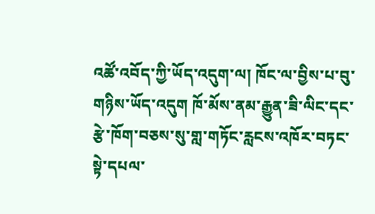འཚོ་འབོད་ཀྱི་ཡོད་འདུག་ལ། ཁོང་ལ་བྱིས་པ་བུ་གཉིས་ཡོད་འདུག ཁོ་མོས་ནམ་རྒྱུན་ཟི་ལིང་དང་རྩེ་ཁོག་བཅས་སུ་གླ་གཏོང་རླངས་འཁོར་བཏང་སྟེ་དཔལ་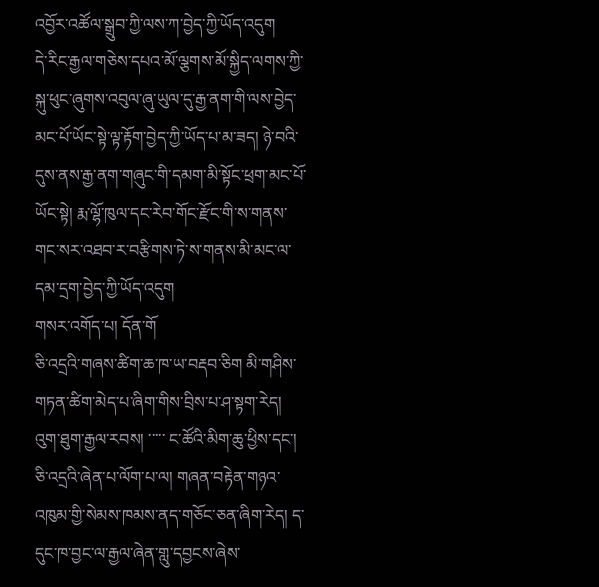འབྱོར་འཚོལ་སྒྲུབ་ཀྱི་ལས་ཀ་བྱེད་ཀྱི་ཡོད་འདུག
དེ་རིང་རྒྱལ་གཅེས་དཔའ་མོ་ལྕགས་མོ་སྐྱིད་ལགས་ཀྱི་སྐུ་ཕུང་ཞུགས་འབུལ་ཞུ་ཡུལ་དུ་རྒྱ་ནག་གི་ལས་བྱེད་མང་པོ་ཡོང་སྟེ་ལྟ་རྟོག་བྱེད་ཀྱི་ཡོད་པ་མ་ཟད། ཉེ་བའི་དུས་ནས་རྒྱ་ནག་གཞུང་གི་དམག་མི་སྟོང་ཕྲག་མང་པོ་ཡོང་སྟེ། རྨ་ལྷོ་ཁུལ་དང་རེབ་གོང་རྫོང་གི་ས་གནས་གང་སར་འཐབ་ར་བརྩིགས་ཏེ་ས་གནས་མི་མང་ལ་དམ་དྲག་བྱེད་ཀྱི་ཡོད་འདུག
གསར་འགོད་པ། དོན་གོ
ཅི་འདྲའི་གཞས་ཚིག་ཆ་ཁ་ཡ་བརྡབ་ཅིག མི་གཤིས་གཏན་ཚིག་མེད་པ་ཞིག་གིས་བྲིས་པ་ཤ་སྟག་རེད། འུག་ཐུག་རྒྱལ་རབས། ་་་་་ ང་ཚོའི་མིག་ཆུ་ཕྱིས་དང་། ཅི་འདྲའི་ཞེན་པ་ལོག་པ་ལ། གཞན་བརྟེན་གཉའ་འཁུམ་གྱི་སེམས་ཁམས་ནད་གཅོང་ཅན་ཞིག་རེད། ད་དུང་ཁ་བྱང་ལ་རྒྱལ་ཞེན་གླུ་དབྱངས་ཞེས་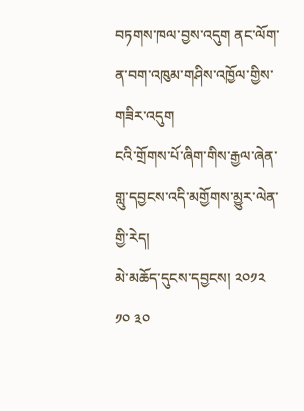བཏགས་ཁལ་བྱས་འདུག ནང་ལོག་ན་བག་འཁུམ་གཤིས་འཁྱོལ་གྱིས་གཟིར་འདུག
ངའི་གྲོགས་པོ་ཞིག་གིས་རྒྱལ་ཞེན་གླུ་དབྱངས་འདི་མགྱོགས་མྱུར་ལེན་གྱི་རེད།
མེ་མཆོད་དུངས་དབྱངས། ༢༠༡༢ ༡༠ ༣༠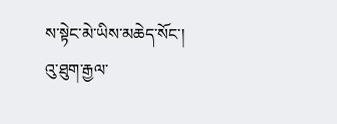ས་སྟེང་མེ་ཡིས་མཆེད་སོང་།
འུ་ཐུག་རྒྱལ་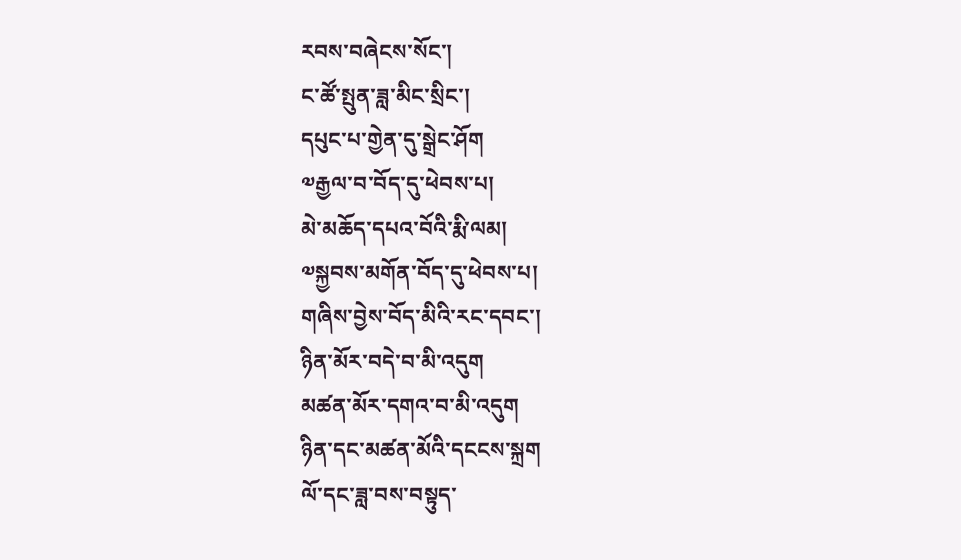རབས་བཞེངས་སོང་།
ང་ཚོ་སྤུན་ཟླ་མིང་སྲིང་།
དཔུང་པ་གྱེན་དུ་སྒྲེང་ཤོག
༧རྒྱལ་བ་བོད་དུ་ཕེབས་པ།
མེ་མཆོད་དཔའ་བོའི་རྨི་ལམ།
༧སྐྱབས་མགོན་བོད་དུ་ཕེབས་པ།
གཞིས་བྱེས་བོད་མིའི་རང་དབང་།
ཉིན་མོར་བདེ་བ་མི་འདུག
མཚན་མོར་དགའ་བ་མི་འདུག
ཉིན་དང་མཚན་མོའི་དངངས་སྐྲག
ལོ་དང་ཟླ་བས་བསྟུད་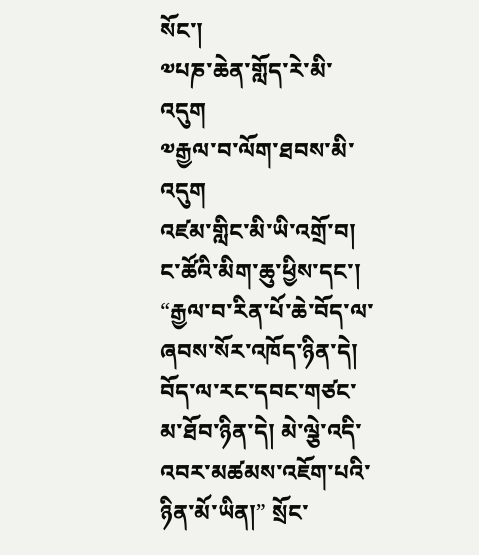སོང་།
༧པཎ་ཆེན་གློད་རེ་མི་འདུག
༧རྒྱལ་བ་ལོག་ཐབས་མི་འདུག
འཛམ་གླིང་མི་ཡི་འགྲོ་བ།
ང་ཚོའི་མིག་ཆུ་ཕྱིས་དང་།
“རྒྱལ་བ་རིན་པོ་ཆེ་བོད་ལ་ཞབས་སོར་འཁོད་ཉིན་དེ། བོད་ལ་རང་དབང་གཙང་མ་ཐོབ་ཉིན་དེ། མེ་ལྕེ་འདི་འབར་མཚམས་འཇོག་པའི་ཉིན་མོ་ཡིན།” སྲོང་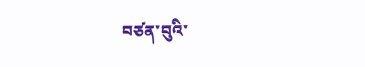བཙན་བུའི་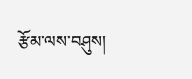རྩོམ་ལས་བཤུས།